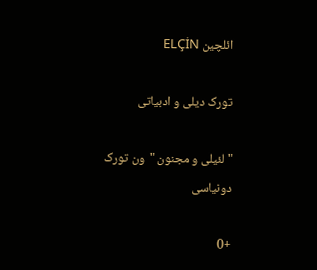ائلچین ELÇİN

تورک دیلی و ادبیاتی

" لئیلی و مجنون "ون تورک دونیاسی

+0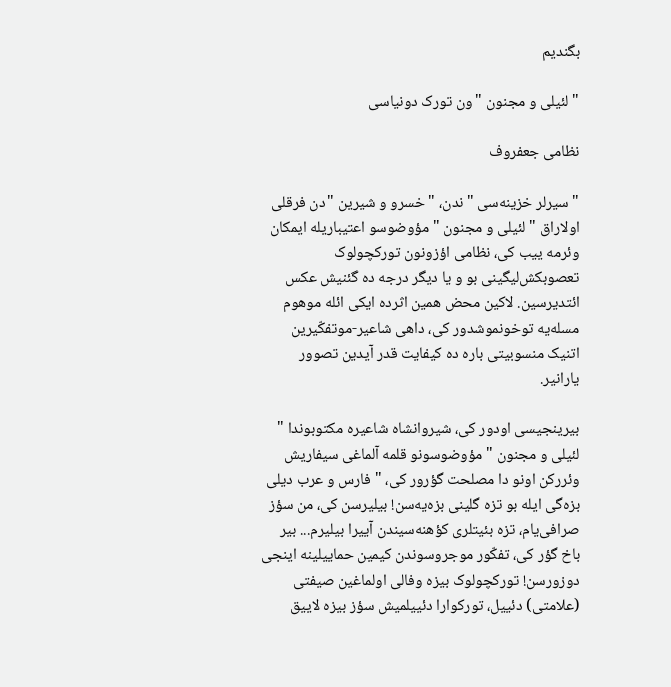بگندیم

" لئیلی و مجنون "ون تورک دونیاسی

نظامی جعفروف

" سیرلر خزینه‌سی "ندن، " خسرو و شیرین "دن فرقلی اولاراق " لئیلی و مجنون " مؤوضوسو اعتیباریله ایمکان وئرمه ییب کی، نظامی اؤزونون تورکچولوک تعصوبکش‌لیگینی بو و یا دیگر درجه ده گئنیش عکس ائتدیرسین. لاکین محض همین اثرده ایکی ائله موهوم مسله‌یه توخونموشدور کی، داهی شاعیر-موتفکّیرین اتنیک منسوبیتی باره ده کیفایت قدر آیدین تصوور یارانیر.

بیرینجیسی اودور کی، شیروانشاه شاعیره مکتوبوندا " لئیلی و مجنون " مؤوضوسونو قلمه آلماغی سیفاریش وئررکن اونو دا مصلحت گؤرور کی، " فارس و عرب دیلی بزه‌گی ایله بو تزه گلینی بزه‌یه‌سن! بیلیرسن کی، من سؤز صرافی‌یام، تزه بئیتلری کؤهنه‌سیندن آییرا بیلیرم... بیر باخ گؤر کی، تفکّور موجروسوندن کیمین حماییلینه اینجی دوزورسن! تورکچولوک بیزه وفالی اولماغین صیفتی (علامتی) دئییل، تورکوارا دئییلمیش سؤز بیزه لاییق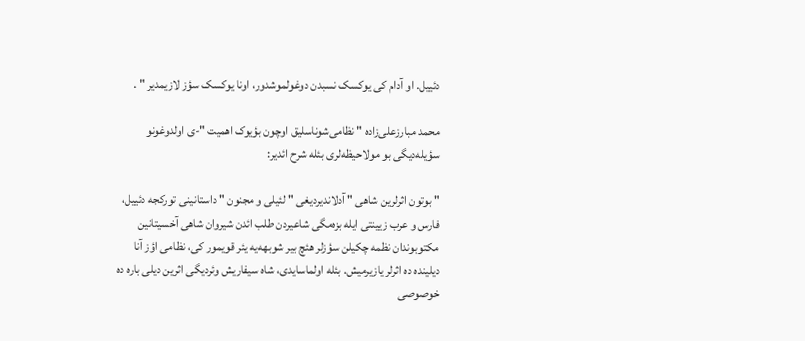دئییل. او آدام کی یوکسک نسبدن دوغولموشدور، اونا یوکسک سؤز لازیمدیر " .

محمد مبارزعلی‌زاده " نظامی‌شوناسلیق اوچون بؤیوک اهمیت "-ی اولدوغونو سؤیله‌دیگی بو مولاحیظه‌لری بئله شرح ائدیر:

" بوتون اثرلرین شاهی " آدلاندیردیغی " لئیلی و مجنون " داستانینی تورکجه دئییل، فارس و عرب زیینتی ایله بزه‌مگی شاعیردن طلب ائدن شیروان شاهی آخسیتانین مکتوبوندان نظمه چکیلن سؤزلر هئچ بیر شوبهه‌یه یئر قویمور کی، نظامی اؤز آنا دیلینده ده اثرلر یازیرمیش. بئله اولماسایدی، شاه سیفاریش وئردیگی اثرین دیلی باره ده خوصوصی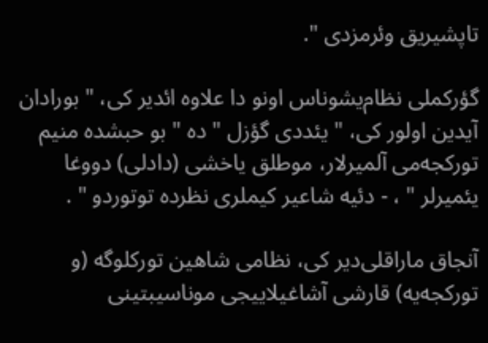تاپشیریق وئرمزدی ".

گؤرکملی نظام‌یشوناس اونو دا علاوه ائدیر کی، " بورادان آیدین اولور کی، " یئددی گؤزل " ده " بو حبشده منیم تورکجه‌می آلمیرلار، موطلق یاخشی (دادلی) دووغا یئمیرلر " ، - دئیه شاعیر کیملری نظرده توتوردو " .

آنجاق ماراقلی‌دیر کی، نظامی شاهین تورکلوگه (و تورکجه‌یه) قارشی آشاغیلاییجی موناسیبتینی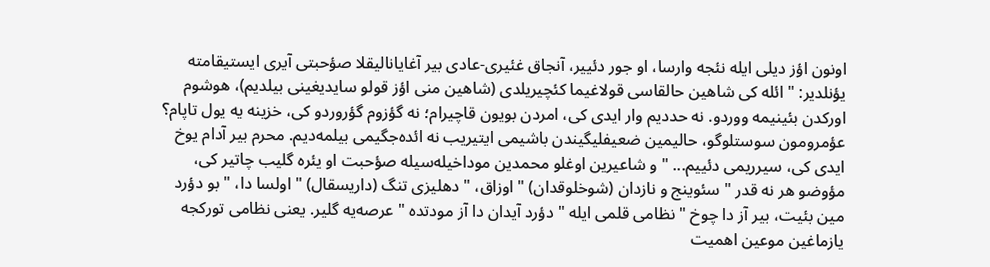اونون اؤز دیلی ایله نئجه وارسا، او جور دئییر، آنجاق غئیری-عادی بیر آغایانالیقلا صؤحبتی آیری ایستیقامته یؤنلدیر: " ائله کی شاهین حالقاسی قولاغیما کئچیریلدی (شاهین منی اؤز قولو سایدیغینی بیلدیم)، هوشوم اورکدن بئینیمه ووردو. نه حددیم وار ایدی کی، امردن بویون قاچیرام؛ نه گؤزوم گؤروردو کی، خزینه یه یول تاپام؟ عؤمرومون سوستلوگو، حالیمین ضعیفلیگیندن باشیمی ایتیریب نه ائده‌جگیمی بیلمه‌دیم. محرم بیر آدام یوخ ایدی کی، سیرریمی دئییم... " و شاعیرین اوغلو محمدین موداخیله‌سیله صؤحبت او یئره گلیب چاتیر کی، مؤوضو هر نه قدر " سئوینج و نازدان (شوخلوقدان) " اوزاق، " دهلیزی تنگ (داریسقال) " اولسا دا، " بو دؤرد مین بئیت، بیر آز دا چوخ " نظامی قلمی ایله " دؤرد آیدان دا آز مودتده " عرصه‌یه گلیر. یعنی نظامی تورکجه یازماغین موعین اهمیت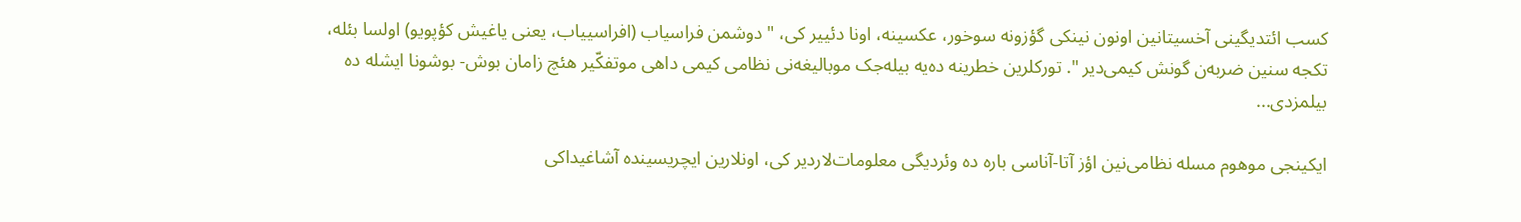کسب ائتدیگینی آخسیتانین اونون ‌نینکی گؤزونه سوخور، عکسینه، اونا دئییر کی، " دوشمن فراسیاب (افراسییاب، یعنی یاغیش کؤپویو) اولسا بئله، تکجه سنین ضربه‌ن گونش کیمی‌دیر ". تورکلرین خطرینه ده‌یه بیله‌جک موبالیغه‌نی نظامی کیمی داهی موتفکّیر هئچ زامان بوش- بوشونا ایشله ده بیلمزدی...

ایکینجی موهوم مسله نظامی‌نین اؤز آتا-آناسی باره ده وئردیگی معلومات‌لاردیر کی، اونلارین ایچریسینده آشاغیداکی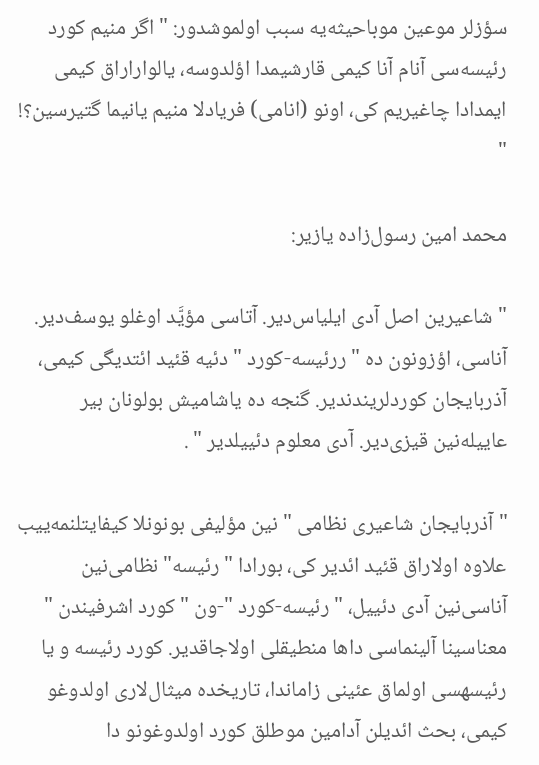سؤزلر موعین موباحیثه‌یه سبب اولموشدور: " اگر منیم کورد رئیسه‌سی آنام آنا کیمی قارشیمدا اؤلدوسه، یالواراراق کیمی ایمدادا چاغیریم کی، اونو (انامی) فریادلا منیم یانیما گتیرسین؟! "

محمد امین رسول‌زاده یازیر:

" شاعیرین اصل آدی ایلیاس‌دیر. آتاسی مؤیَّد اوغلو یوسف‌دیر. آناسی، اؤزونون ده " ررئیسه-کورد " دئیه قئید ائتدیگی کیمی، آذربایجان کوردلریندندیر. گنجه ده یاشامیش بولونان بیر عاییله‌نین قیزی‌دیر. آدی معلوم دئییلدیر " .

" آذربایجان شاعیری نظامی " نین مؤلیفی بونونلا کیفایتلنمه‌ییب علاوه اولاراق قئید ائدیر کی، بورادا "رئیسه" نظامی‌نین آناسی‌نین آدی دئییل، " رئیسه-کورد "-ون " کورد اشرفیندن " معناسینا آلینماسی داها منطیقلی اولاجاقدیر. کورد رئیسه و یا رئیسهسی اولماق عئینی زاماندا، تاریخده میثال‌لاری اولدوغو کیمی، بحث ائدیلن آدامین موطلق کورد اولدوغونو دا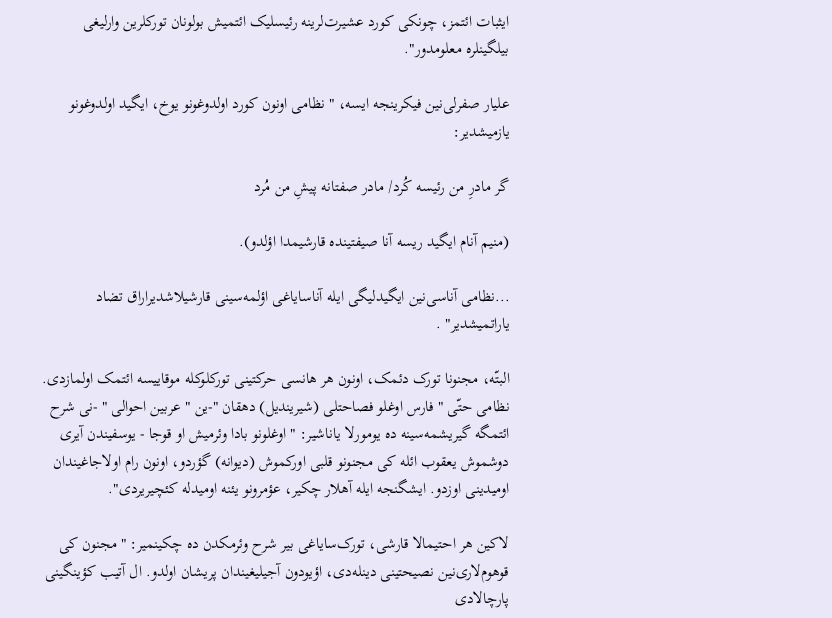ایثبات ائتمز، چونکی کورد عشیرت‌لرینه رئیسلیک ائتمیش بولونان تورکلرین وارلیغی بیلگینلره معلومدور".

علیار صفرلی‌نین فیکرینجه ایسه، " نظامی اونون کورد اولدوغونو یوخ، ایگید اولدوغونو یازمیشدیر:

گر مادرِ من رئیسە کُرد/ مادر صفتانە پیشِ من مُرد

(منیم آنام ایگید ریسه آنا صیفتینده قارشیمدا اؤلدو).

...نظامی آناسی‌نین ایگیدلیگی ایله آناسایاغی اؤلمه‌سینی قارشیلاشدیراراق تضاد یاراتمیشدیر" .

البتّه، مجنونا تورک دئمک، اونون هر هانسی حرکتینی تورکلوکله موقاییسه ائتمک اولمازدی. نظامی حتّی " فارس اوغلو فصاحتلی (شیریندیل) دهقان "-ین " عربین احوالی " -نی شرح ائتمگه گیریشمه‌سینه ده یومورلا یاناشیر: " اوغلونو بادا وئرمیش او قوجا - یوسفیندن آیری دوشموش یعقوب ائله کی مجنونو قلبی اورکموش (دیوانه) گؤردو، اونون رام اولاجاغیندان اومیدینی اوزدو. ایشگنجه ایله آهلار چکیر، عؤمرونو یئنه اومیدله کئچیریردی".

لاکین هر احتیمالا قارشی، تورک‌سایاغی بیر شرح وئرمکدن ده چکینمیر: " مجنون کی قوهوم‌لاری‌نین نصیحتینی دینله‌دی، اؤیودون آجیلیغیندان پریشان اولدو. ال آتیب کؤینگینی پارچالادی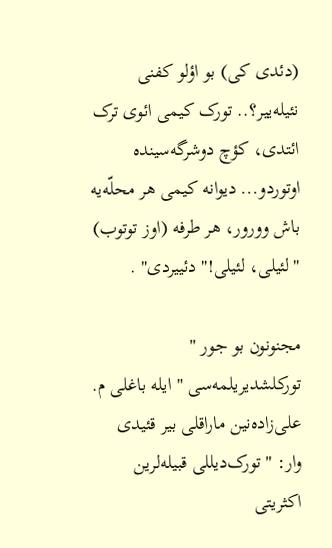(دئدی کی) بو اؤلو کفنی نئیله‌ییر؟.. تورک کیمی ائوی ترک ائتدی، کؤچ دوشرگه‌سینده اوتوردو... دیوانه کیمی هر محلّه‌یه باش وورور، هر طرفه (اوز توتوب) "لئیلی، لئیلی!" دئییردی" .

مجنونون بو جور " تورکلشدیریلمه‌سی " ایله باغلی م. علی‌زاده‌نین ماراقلی بیر قئیدی وار: " تورک‌دیللی قبیله‌لرین اکثریتی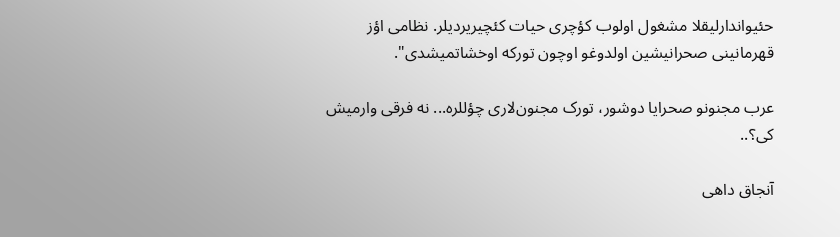حئیواندارلیقلا مشغول اولوب کؤچری حیات کئچیریردیلر. نظامی اؤز قهرمانینی صحرانیشین اولدوغو اوچون تورکه اوخشاتمیشدی‌".

عرب مجنونو صحرایا دوشور، تورک مجنون‌لاری چؤللره... نه فرقی وارمیش کی؟..

آنجاق داهی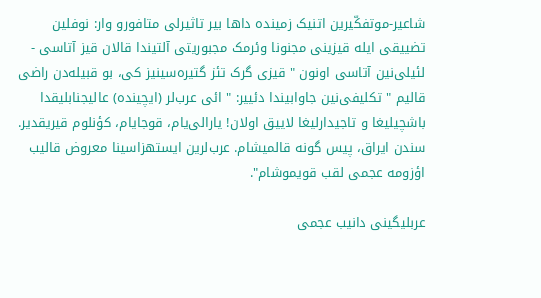شاعیر-موتفکّیرین اتنیک زمینده داها بیر تاثیرلی متافورو وار: نوفلین تضییقی ایله قیزینی مجنونا وئرمک مجبوریتی آلتیندا قالان قیز آتاسی - لئیلی‌نین آتاسی اونون " قیزی گرک تئز گتیره‌سینیز کی، بو قبیله‌دن راضی قالیم " تکلیفی‌نین جاوابیندا دئییر: " ائی عرب‌لر (ایچینده) عالیجنابلیقدا باشچیلیغا و تاجیدارلیغا لاییق اولان! یارالی‌یام، قوجایام، کؤنلوم قیریقدیر. سندن ایراق، پیس گونه قالمیشام. عرب‌لرین ایستهزاسینا معروض قالیب اؤزومه عجمی لقب قویموشام".

عربلیگینی دانیب عجمی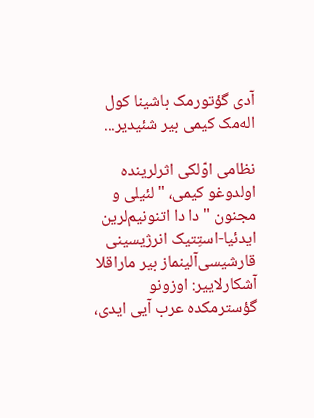آدی گؤتورمک باشینا کول اله‌مک کیمی بیر شئیدیر...

نظامی اوّلکی اثرلرینده اولدوغو کیمی، " لئیلی و مجنون " دا دا اتنونیم‌لرین ایدئیا-استِتیک انرژیسینی قارشیسی‌آلینماز بیر ماراقلا آشکارلاییر: اوزونو گؤسترمکده عرب آیی ایدی،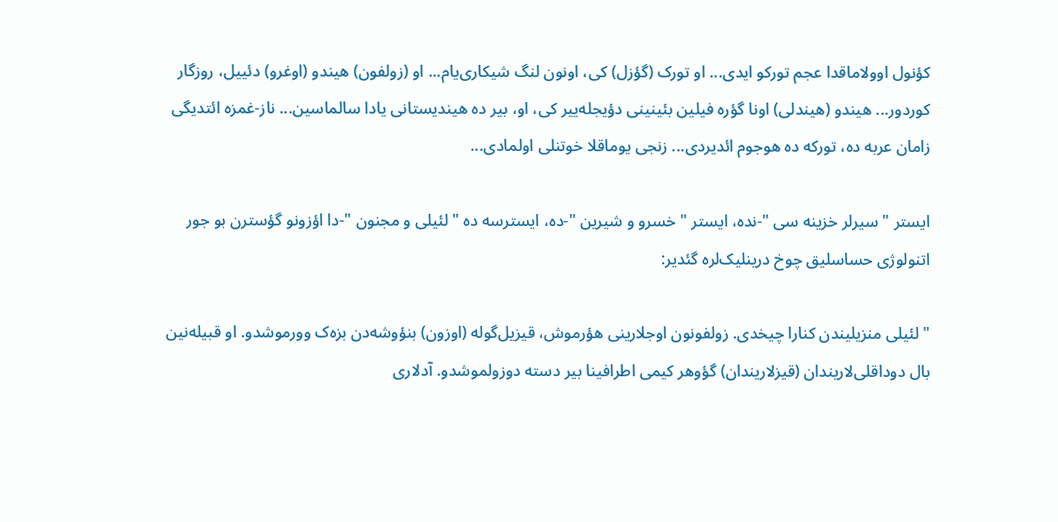کؤنول اوولاماقدا عجم تورکو ایدی... او تورک (گؤزل) کی، اونون لنگ شیکاری‌یام... او (زولفون) هیندو (اوغرو) دئییل، روزگار کوردور... هیندو (هیندلی) اونا گؤره فیلین بئینینی دؤیجله‌ییر کی، او، بیر ده هیندیستانی یادا سالماسین... ناز-غمزه ائتدیگی زامان عربه ده، تورکه ده هوجوم ائدیردی... زنجی یوماقلا خوتنلی اولمادی...

ایستر " سیرلر خزینه سی "-نده، ایستر " خسرو و شیرین "-ده، ایسترسه ده " لئیلی و مجنون "-دا اؤزونو گؤسترن بو جور اتنولوژی حساسلیق چوخ درینلیک‌لره گئدیر:

" لئیلی منزیلیندن کنارا چیخدی. زولفونون اوجلارینی هؤرموش، قیزیل‌گوله (اوزون) بنؤوشه‌دن بزه‌ک وورموشدو. او قبیله‌نین بال دوداقلی‌لاریندان (قیزلاریندان) گؤوهر کیمی اطرافینا بیر دسته دوزولموشدو. آدلاری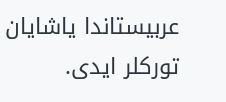عربیستاندا یاشایان تورکلر ایدی.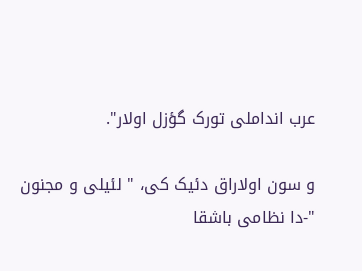عرب انداملی تورک گؤزل اولار‌".

و سون اولاراق دئیک کی، " لئیلی و مجنون "-دا نظامی باشقا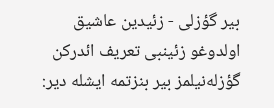بیر گؤز‌لی - زئیدین عاشیق اولدوغو زئینبی تعریف ائدرکن گؤزله‌نیلمز بیر بنزتمه ایشله دیر: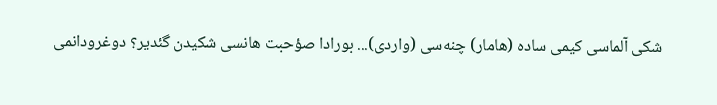شکی آلماسی کیمی ساده (هامار) چنه‌سی (واردی)... بورادا صؤحبت هانسی شکیدن گئدیر؟ دوغرودانمی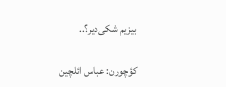بیزیم شکی‌دیر؟..

کؤچورن: عباس ائلچین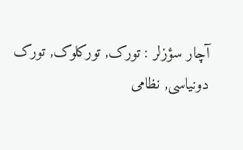آچار سؤزلر : تورک, تورکلوک, تورک دونیاسی, نظامی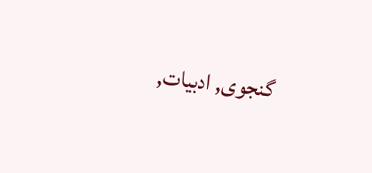گنجوی, ادبیات,